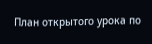План открытого урока по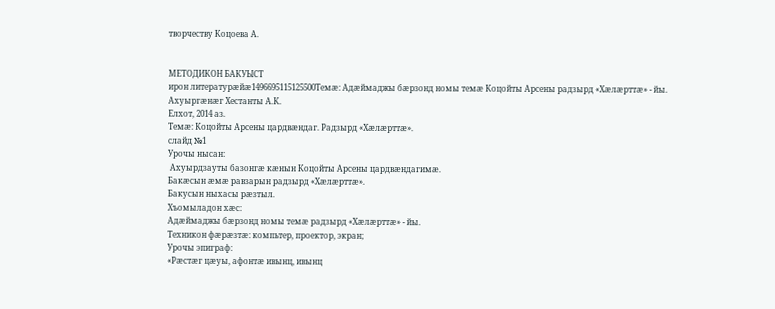творчеству Коцоева А.


МЕТОДИКОН БАКУЫСТ
ирон литературæйæ1496695115125500Темæ: Адæймаджы бæрзонд номы темæ Коцойты Арсены радзырд «Хæлæрттæ» - йы.
Ахуыргæнæг Хестанты А.К.
Елхот, 2014 аз.
Темæ: Коцойты Арсены цардвæндаг. Радзырд «Хæлæрттæ».
слайд №1
Урочы нысан:
 Ахуырдзауты базонгæ кæнын Коцойты Арсены цардвæндагимæ.
Бакæсын æмæ равзарын радзырд «Хæлæрттæ».
Бакусын ныхасы рæзтыл.
Хъомыладон хæс:
Адæймаджы бæрзонд номы темæ радзырд «Хæлæрттæ» - йы.
Техникон фæрæзтæ: компьтер, проектор, экран;
Урочы эпиграф:
«Рæстæг цæуы, афонтæ ивынц, ивынц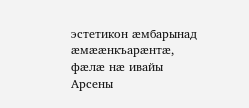эстетикон æмбарынад æмææнкъарæнтæ, фæлæ нæ ивайы Арсены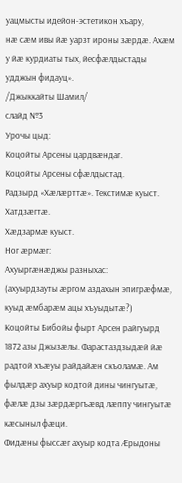уацмысты идейон-эстетикон хъару,
нæ сæм ивы йæ уарзт ироны зæрдæ. Ахæм у йæ курдиаты тых, йесфæлдыстады удджын фидауц».
/Джыккайты Шамил/
слайд №3
Урочы цыд:
Коцойты Арсены цардвæндаг.
Коцойты Арсены сфæлдыстад.
Радзырд «Хæлæрттæ». Текстимæ куыст.
Хатдзæгтæ.
Хæдзармæ куыст.
Ног æрмæг:
Ахуыргæнæджы разныхас:
(ахуырдзауты æргом аздахын эпигрæфмæ, куыд æмбарæм ацы хъуыдытæ?)
Коцойты Бибойы фырт Арсен райгуырд 1872 азы Джызæлы. Фарастаздзыдæй йæ радтой хъæуы райдайæн скъоламæ. Ам фылдæр ахуыр кодтой дины чингуытæ, фæлæ дзы зæрдæргъæвд лæппу чингуытæ кæсыныл фæци.
Фидæны фыссæг ахуыр кодта Æрыдоны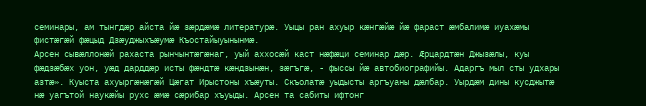семинары, ам тынгдæр айста йæ зæрдæмæ литературæ. Уыцы ран ахуыр кæнгæйæ йæ фараст æмбалимæ иуахæмы фистæгæй фæцыд Дзæуджыхъæумæ Къостайыуынынмæ.
Арсен сывæллонæй рахаста рынчынтæгæнаг, уый аххосæй каст нæфæци семинар дæр. Æрцардтæн Джызæлы, куы фæдзæбæх уон, уæд дарддæр исты фæндтæ кæндзынæн, зæгъгæ, - фыссы йæ автобиографийы. Адаргъ мыл сты удхары азтæ». Куыста ахуыргæнæгæй Цæгат Ирыстоны хъæуты. Скъолатæ уыдысты аргъуаны дæлбар. Уырдæм дины кусджытæ нæ уагътой наукæйы рухс æмæ сæрибар хъуыды. Арсен та сабиты ифтонг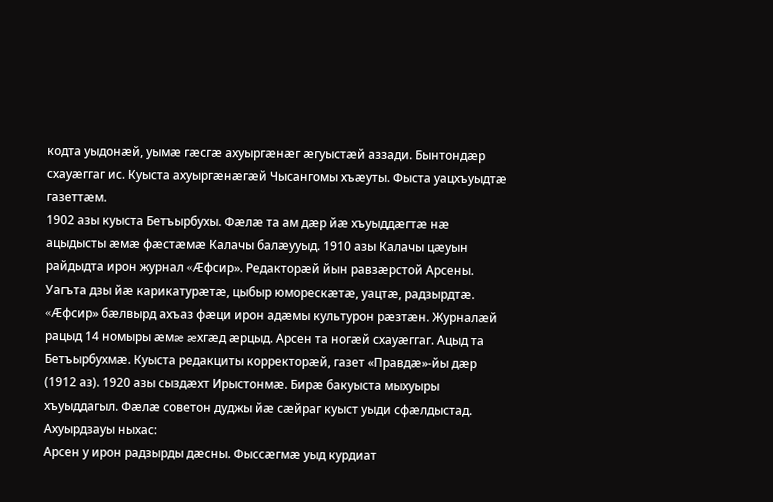кодта уыдонæй, уымæ гæсгæ ахуыргæнæг æгуыстæй аззади. Бынтондæр схауæггаг ис. Куыста ахуыргæнæгæй Чысангомы хъæуты. Фыста уацхъуыдтæ газеттæм.
1902 азы куыста Бетъырбухы. Фæлæ та ам дæр йæ хъуыддæгтæ нæ ацыдысты æмæ фæстæмæ Калачы балæууыд. 1910 азы Калачы цæуын райдыдта ирон журнал «Æфсир». Редакторæй йын равзæрстой Арсены. Уагъта дзы йæ карикатурæтæ, цыбыр юморескæтæ, уацтæ, радзырдтæ. «Æфсир» бæлвырд ахъаз фæци ирон адæмы культурон рæзтæн. Журналæй рацыд 14 номыры æмæ æхгæд æрцыд. Арсен та ногæй схауæггаг. Ацыд та Бетъырбухмæ. Куыста редакциты корректорæй, газет «Правдæ»-йы дæр (1912 аз). 1920 азы сыздæхт Ирыстонмæ. Бирæ бакуыста мыхуыры хъуыддагыл. Фæлæ советон дуджы йæ сæйраг куыст уыди сфæлдыстад.
Ахуырдзауы ныхас:
Арсен у ирон радзырды дæсны. Фыссæгмæ уыд курдиат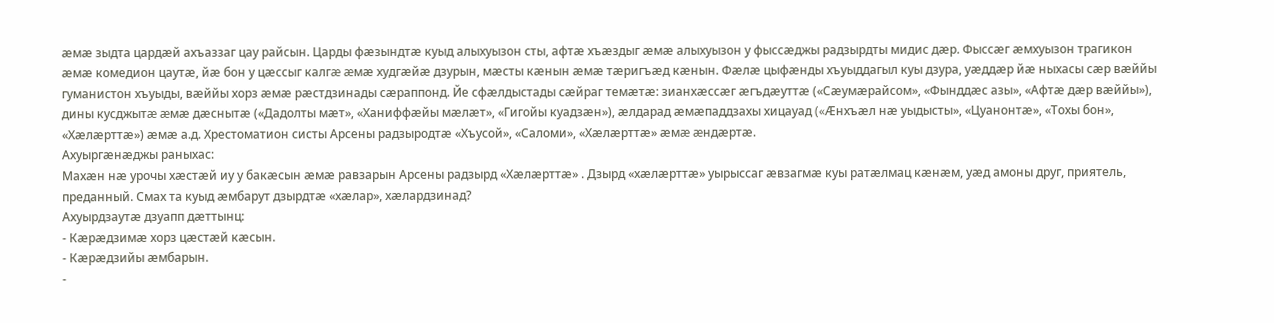æмæ зыдта цардæй ахъаззаг цау райсын. Царды фæзындтæ куыд алыхуызон сты, афтæ хъæздыг æмæ алыхуызон у фыссæджы радзырдты мидис дæр. Фыссæг æмхуызон трагикон æмæ комедион цаутæ, йæ бон у цæссыг калгæ æмæ худгæйæ дзурын, мæсты кæнын æмæ тæригъæд кæнын. Фæлæ цыфæнды хъуыддагыл куы дзура, уæддæр йæ ныхасы сæр вæййы гуманистон хъуыды, вæййы хорз æмæ рæстдзинады сæраппонд. Йе сфæлдыстады сæйраг темæтæ: зианхæссæг æгъдæуттæ («Сæумæрайсом», «Фынддæс азы», «Афтæ дæр вæййы»), дины кусджытæ æмæ дæснытæ («Дадолты мæт», «Ханиффæйы мæлæт», «Гигойы куадзæн»), æлдарад æмæпаддзахы хицауад («Æнхъæл нæ уыдысты», «Цуанонтæ», «Тохы бон», «Хæлæрттæ») æмæ а.д. Хрестоматион систы Арсены радзыродтæ «Хъусой», «Саломи», «Хæлæрттæ» æмæ æндæртæ.
Ахуыргæнæджы раныхас:
Махæн нæ урочы хæстæй иу у бакæсын æмæ равзарын Арсены радзырд «Хæлæрттæ» . Дзырд «хæлæрттæ» уырыссаг æвзагмæ куы ратæлмац кæнæм, уæд амоны друг, приятель, преданный. Смах та куыд æмбарут дзырдтæ «хæлар», хæлардзинад?
Ахуырдзаутæ дзуапп дæттынц:
- Кæрæдзимæ хорз цæстæй кæсын.
- Кæрæдзийы æмбарын.
-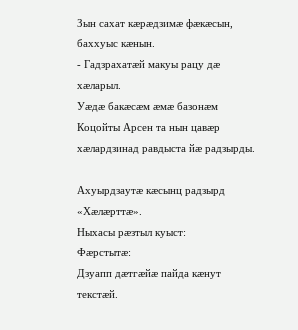Зын сахат кæрæдзимæ фæкæсын, баххуыс кæнын.
- Гадзрахатæй макуы рацу дæ хæларыл.
Уæдæ бакæсæм æмæ базонæм Коцойты Арсен та нын цавæр хæлардзинад равдыста йæ радзырды.

Ахуырдзаутæ кæсынц радзырд «Хæлæрттæ».
Ныхасы рæзтыл куыст:
Фæрстытæ:
Дзуапп дæтгæйæ пайда кæнут текстæй.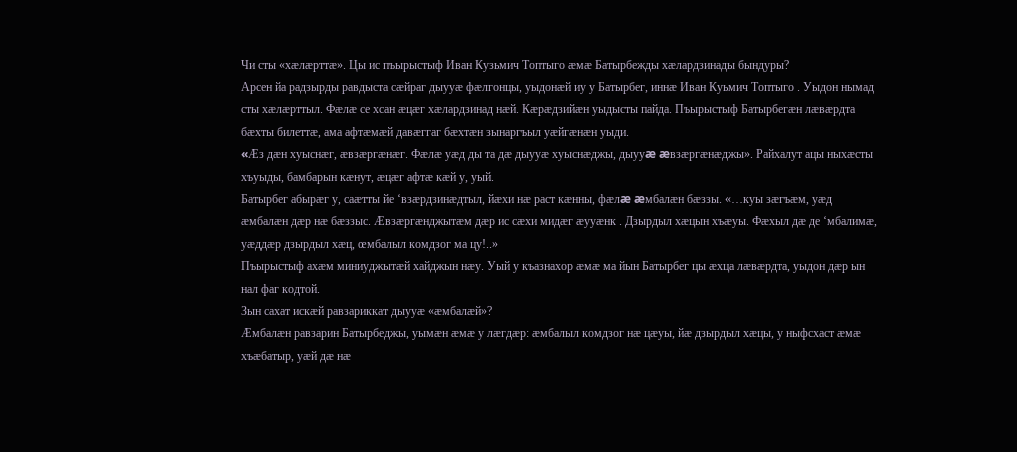Чи сты «хæлæрттæ». Цы ис пъырыстыф Иван Кузьмич Топтыго æмæ Батырбежды хæлардзинады бындуры?
Арсен йа радзырды равдыста сæйраг дыууæ фæлгонцы, уыдонæй иу у Батырбег, иннæ Иван Куьмич Топтыго . Уыдон нымад сты хæлæрттыл. Фæлæ се хсан æцæг хæлардзинад нæй. Кæрæдзийæн уыдысты пайда. Пъырыстыф Батырбегæн лæвæрдта бæхты билеттæ, ама афтæмæй давæггаг бæхтæн зынаргъыл уæйгæнæн уыди.
«Æз дæн хуыснæг, æвзæргæнæг. Фæлæ уæд ды та дæ дыууæ хуыснæджы, дыууæ æвзæргæнæджы». Райхалут ацы ныхæсты хъуыды, бамбарын кæнут, æцæг афтæ кæй у, уый.
Батырбег абырæг у, саæтты йе ‘взæрдзинæдтыл, йæхи нæ раст кæнны, фæлæ æмбалæн бæззы. «…куы зæгъæм, уæд æмбалæн дæр нæ бæззыс. Æвзæргæнджытæм дæр ис сæхи мидæг æууæнк . Дзырдыл хæцын хъæуы. Фæхыл дæ де ‘мбалимæ, уæддæр дзырдыл хæц, œмбалыл комдзог ма цу!..»
Пъырыстыф ахæм миниуджытæй хайджын нæу. Уый у къазнахор æмæ ма йын Батырбег цы æхца лæвæрдта, уыдон дæр ын нал фаг кодтой.
Зын сахат искæй равзариккат дыууæ «æмбалæй»?
Æмбалæн равзарин Батырбеджы, уымæн æмæ у лæгдæр: æмбалыл комдзог нæ цæуы, йæ дзырдыл хæцы, у ныфсхаст æмæ хъæбатыр, уæй дæ нæ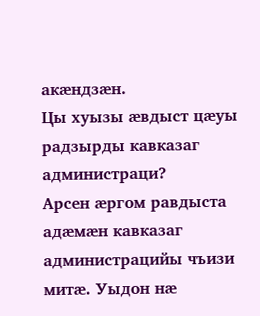акæндзæн.
Цы хуызы æвдыст цæуы радзырды кавказаг администраци?
Арсен æргом равдыста адæмæн кавказаг администрацийы чъизи митæ. Уыдон нæ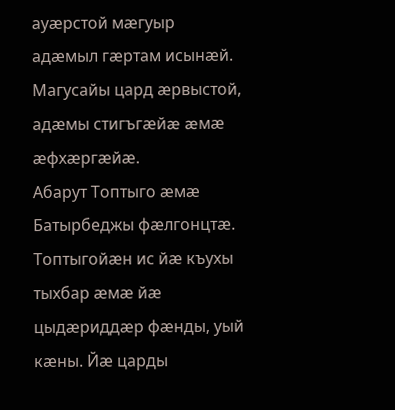ауæрстой мæгуыр адæмыл гæртам исынæй. Магусайы цард æрвыстой, адæмы стигъгæйæ æмæ æфхæргæйæ.
Абарут Топтыго æмæ Батырбеджы фæлгонцтæ.
Топтыгойæн ис йæ къухы тыхбар æмæ йæ цыдæриддæр фæнды, уый кæны. Йæ царды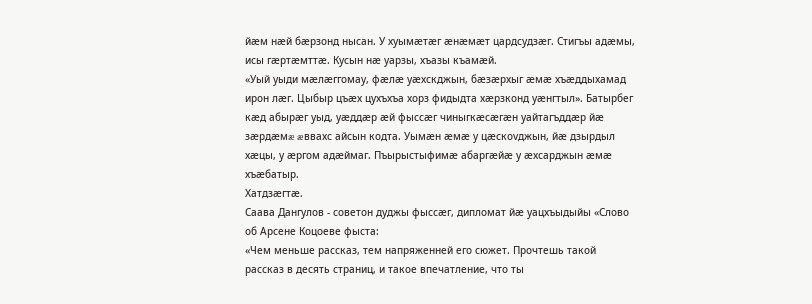йæм нæй бæрзонд нысан. У хуымæтæг æнæмæт цардсудзæг. Стигъы адæмы, исы гæртæмттæ. Кусын нæ уарзы, хъазы къамæй.
«Уый уыди мæлæггомау, фæлæ уæхскджын, бæзæрхыг æмæ хъæддыхамад ирон лæг. Цыбыр цъæх цухъхъа хорз фидыдта хæрзконд уæнгтыл». Батырбег кæд абырæг уыд, уæддæр æй фыссæг чиныгкæсæгæн уайтагъддæр йæ зæрдæмæ æввахс айсын кодта. Уымæн æмæ у цæскоvджын, йæ дзырдыл хæцы, у æргом адæймаг. Пъырыстыфимæ абаргæйæ у æхсарджын æмæ хъæбатыр.
Хатдзæгтæ.
Саава Дангулов - советон дуджы фыссæг, дипломат йæ уацхъыдыйы «Слово об Арсене Коцоеве фыста:
«Чем меньше рассказ, тем напряженней его сюжет. Прочтешь такой
рассказ в десять страниц, и такое впечатление, что ты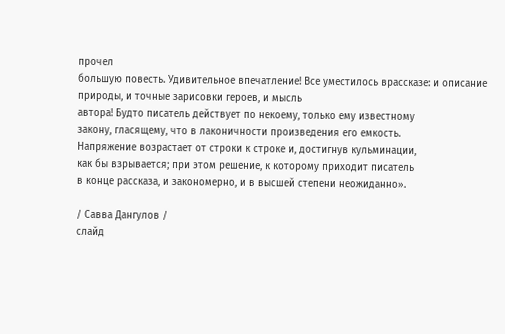прочел
большую повесть. Удивительное впечатление! Все уместилось врассказе: и описание природы, и точные зарисовки героев, и мысль
автора! Будто писатель действует по некоему, только ему известному
закону, гласящему, что в лаконичности произведения его емкость.
Напряжение возрастает от строки к строке и, достигнув кульминации,
как бы взрывается; при этом решение, к которому приходит писатель
в конце рассказа, и закономерно, и в высшей степени неожиданно».

/ Савва Дангулов /
слайд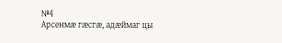№4
Арсенмæ гæсгæ, адæймаг цы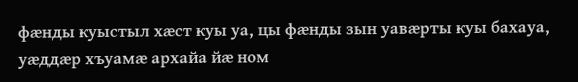фæнды куыстыл хæст куы уа, цы фæнды зын уавæрты куы бахауа, уæддæр хъуамæ архайа йæ ном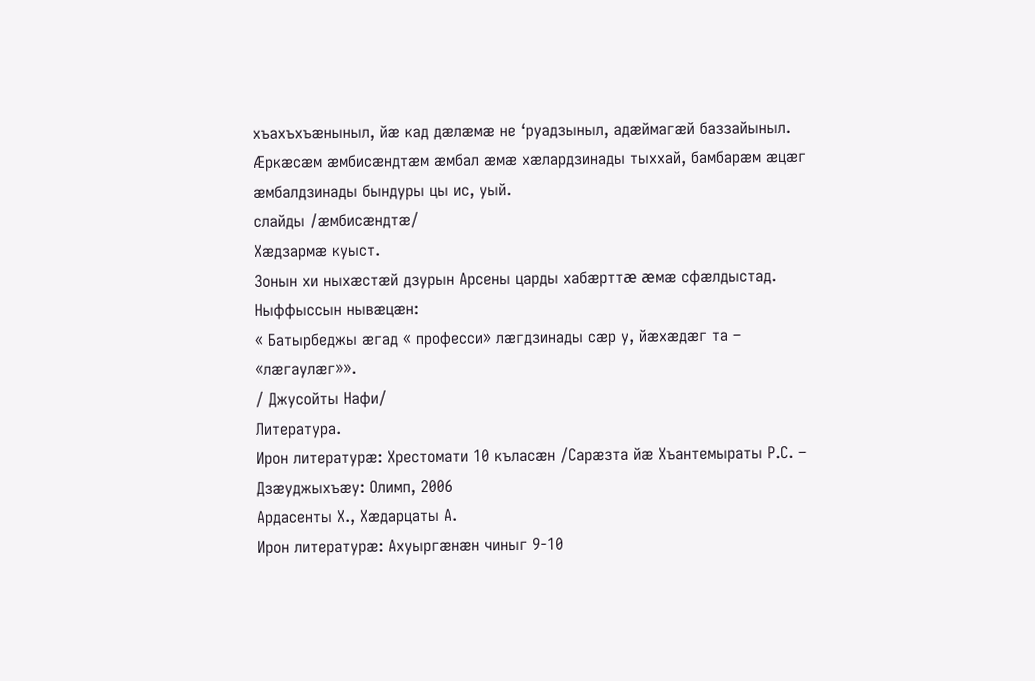хъахъхъæныныл, йæ кад дæлæмæ не ‘руадзыныл, адæймагæй баззайыныл.
Æркæсæм æмбисæндтæм æмбал æмæ хæлардзинады тыххай, бамбарæм æцæг æмбалдзинады бындуры цы ис, уый.
слайды /æмбисæндтæ/
Хæдзармæ куыст.
Зонын хи ныхæстæй дзурын Арсены царды хабæрттæ æмæ сфæлдыстад.
Ныффыссын нывæцæн:
« Батырбеджы æгад « професси» лæгдзинады сæр у, йæхæдæг та – «лæгаулæг»».
/ Джусойты Нафи/
Литература.
Ирон литературæ: Хрестомати 10 къласæн /Сарæзта йæ Хъантемыраты Р.С. – Дзæуджыхъæу: Олимп, 2006
Ардасенты Х., Хæдарцаты А.
Ирон литературæ: Ахуыргæнæн чиныг 9-10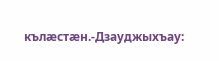кълæстæн.-Дзауджыхъау: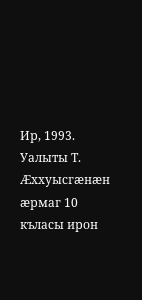Ир, 1993.
Уалыты Т.
Æххуысгæнæн æрмаг 10 къласы ирон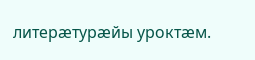литерæтурæйы уроктæм.